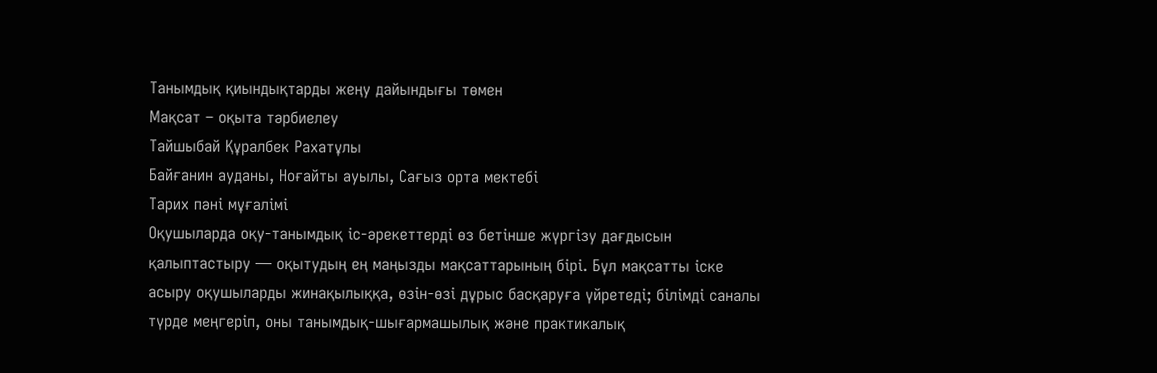Танымдық қиындықтарды жеңу дайындығы төмен
Мақсат – оқыта тәрбиелеу
Тайшыбай Құралбек Рахатұлы
Байғанин ауданы, Ноғайты ауылы, Сағыз орта мектебі
Тарих пәні мұғалімі
Оқушыларда оқу-танымдық іс-әрекеттерді өз бетінше жүргізу дағдысын қалыптастыру — оқытудың ең маңызды мақсаттарының бірі. Бұл мақсатты іске асыру оқушыларды жинақылыққа, өзін-өзі дұрыс басқаруға үйретеді; білімді саналы түрде меңгеріп, оны танымдық-шығармашылық және практикалық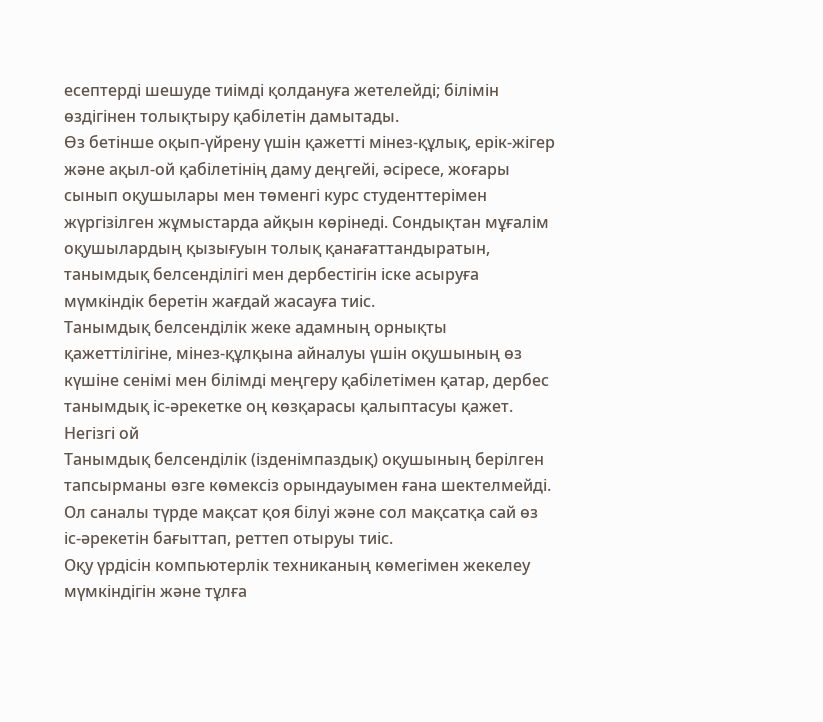есептерді шешуде тиімді қолдануға жетелейді; білімін өздігінен толықтыру қабілетін дамытады.
Өз бетінше оқып-үйрену үшін қажетті мінез-құлық, ерік-жігер және ақыл-ой қабілетінің даму деңгейі, әсіресе, жоғары сынып оқушылары мен төменгі курс студенттерімен жүргізілген жұмыстарда айқын көрінеді. Сондықтан мұғалім оқушылардың қызығуын толық қанағаттандыратын, танымдық белсенділігі мен дербестігін іске асыруға мүмкіндік беретін жағдай жасауға тиіс.
Танымдық белсенділік жеке адамның орнықты қажеттілігіне, мінез-құлқына айналуы үшін оқушының өз күшіне сенімі мен білімді меңгеру қабілетімен қатар, дербес танымдық іс-әрекетке оң көзқарасы қалыптасуы қажет.
Негізгі ой
Танымдық белсенділік (ізденімпаздық) оқушының берілген тапсырманы өзге көмексіз орындауымен ғана шектелмейді. Ол саналы түрде мақсат қоя білуі және сол мақсатқа сай өз іс-әрекетін бағыттап, реттеп отыруы тиіс.
Оқу үрдісін компьютерлік техниканың көмегімен жекелеу мүмкіндігін және тұлға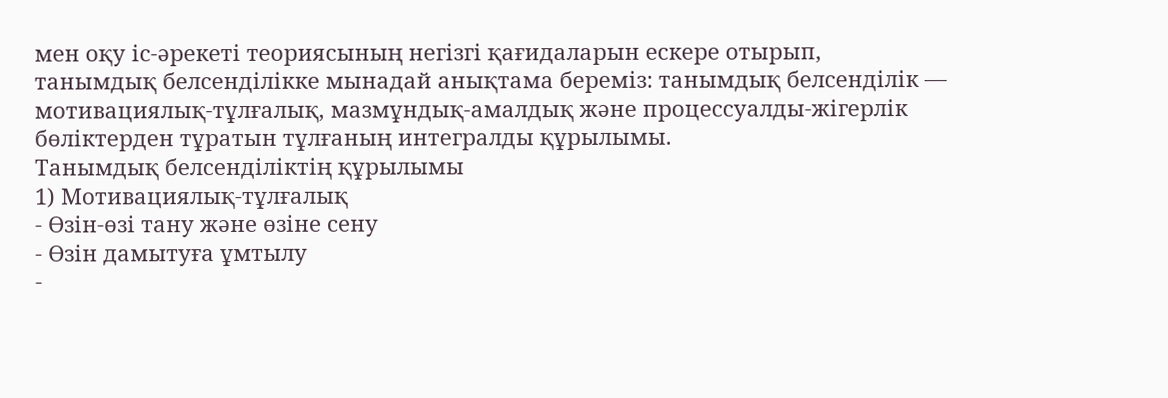мен оқу іс-әрекеті теориясының негізгі қағидаларын ескере отырып, танымдық белсенділікке мынадай анықтама береміз: танымдық белсенділік — мотивациялық-тұлғалық, мазмұндық-амалдық және процессуалды-жігерлік бөліктерден тұратын тұлғаның интегралды құрылымы.
Танымдық белсенділіктің құрылымы
1) Мотивациялық-тұлғалық
- Өзін-өзі тану және өзіне сену
- Өзін дамытуға ұмтылу
-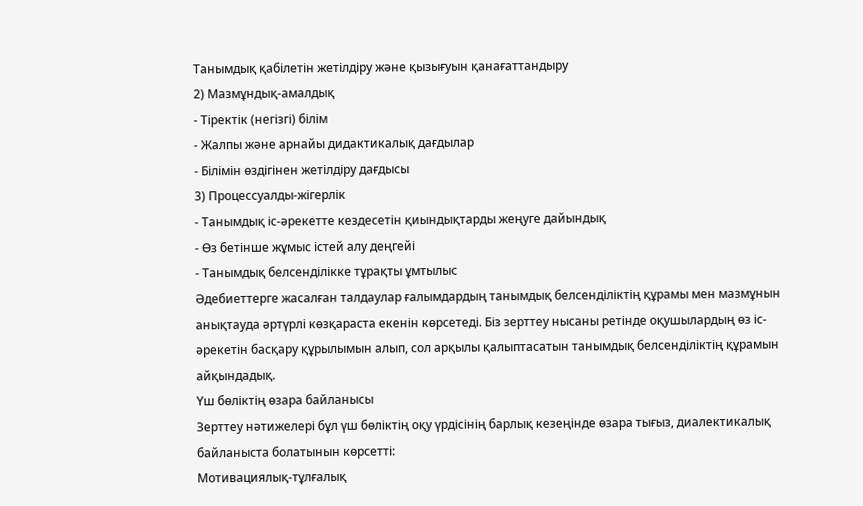Танымдық қабілетін жетілдіру және қызығуын қанағаттандыру
2) Мазмұндық-амалдық
- Тіректік (негізгі) білім
- Жалпы және арнайы дидактикалық дағдылар
- Білімін өздігінен жетілдіру дағдысы
3) Процессуалды-жігерлік
- Танымдық іс-әрекетте кездесетін қиындықтарды жеңуге дайындық
- Өз бетінше жұмыс істей алу деңгейі
- Танымдық белсенділікке тұрақты ұмтылыс
Әдебиеттерге жасалған талдаулар ғалымдардың танымдық белсенділіктің құрамы мен мазмұнын анықтауда әртүрлі көзқараста екенін көрсетеді. Біз зерттеу нысаны ретінде оқушылардың өз іс-әрекетін басқару құрылымын алып, сол арқылы қалыптасатын танымдық белсенділіктің құрамын айқындадық.
Үш бөліктің өзара байланысы
Зерттеу нәтижелері бұл үш бөліктің оқу үрдісінің барлық кезеңінде өзара тығыз, диалектикалық байланыста болатынын көрсетті:
Мотивациялық-тұлғалық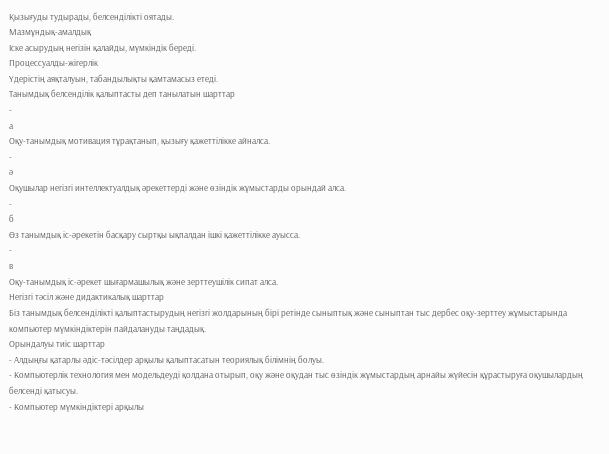Қызығуды тудырады, белсенділікті оятады.
Мазмұндық-амалдық
Іске асырудың негізін қалайды, мүмкіндік береді.
Процессуалды-жігерлік
Үдерістің аяқталуын, табандылықты қамтамасыз етеді.
Танымдық белсенділік қалыптасты деп танылатын шарттар
-
а
Оқу-танымдық мотивация тұрақтанып, қызығу қажеттілікке айналса.
-
ә
Оқушылар негізгі интеллектуалдық әрекеттерді және өзіндік жұмыстарды орындай алса.
-
б
Өз танымдық іс-әрекетін басқару сыртқы ықпалдан ішкі қажеттілікке ауысса.
-
в
Оқу-танымдық іс-әрекет шығармашылық және зерттеушілік сипат алса.
Негізгі тәсіл және дидактикалық шарттар
Біз танымдық белсенділікті қалыптастырудың негізгі жолдарының бірі ретінде сыныптық және сыныптан тыс дербес оқу-зерттеу жұмыстарында компьютер мүмкіндіктерін пайдалануды таңдадық.
Орындалуы тиіс шарттар
- Алдыңғы қатарлы әдіс-тәсілдер арқылы қалыптасатын теориялық білімнің болуы.
- Компьютерлік технология мен модельдеуді қолдана отырып, оқу және оқудан тыс өзіндік жұмыстардың арнайы жүйесін құрастыруға оқушылардың белсенді қатысуы.
- Компьютер мүмкіндіктері арқылы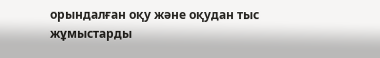орындалған оқу және оқудан тыс жұмыстарды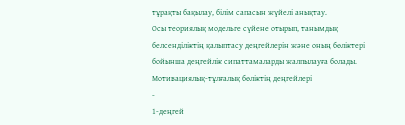тұрақты бақылау, білім сапасын жүйелі анықтау.
Осы теориялық модельге сүйене отырып, танымдық белсенділіктің қалыптасу деңгейлерін және оның бөліктері бойынша деңгейлік сипаттамаларды жалпылауға болады.
Мотивациялық-тұлғалық бөліктің деңгейлері
-
1-деңгей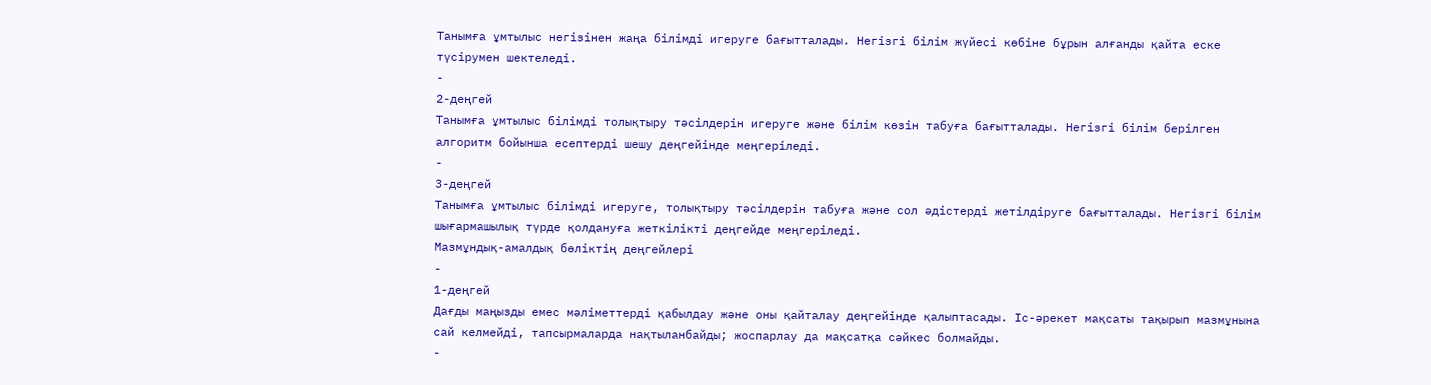Танымға ұмтылыс негізінен жаңа білімді игеруге бағытталады. Негізгі білім жүйесі көбіне бұрын алғанды қайта еске түсірумен шектеледі.
-
2-деңгей
Танымға ұмтылыс білімді толықтыру тәсілдерін игеруге және білім көзін табуға бағытталады. Негізгі білім берілген алгоритм бойынша есептерді шешу деңгейінде меңгеріледі.
-
3-деңгей
Танымға ұмтылыс білімді игеруге, толықтыру тәсілдерін табуға және сол әдістерді жетілдіруге бағытталады. Негізгі білім шығармашылық түрде қолдануға жеткілікті деңгейде меңгеріледі.
Мазмұндық-амалдық бөліктің деңгейлері
-
1-деңгей
Дағды маңызды емес мәліметтерді қабылдау және оны қайталау деңгейінде қалыптасады. Іс-әрекет мақсаты тақырып мазмұнына сай келмейді, тапсырмаларда нақтыланбайды; жоспарлау да мақсатқа сәйкес болмайды.
-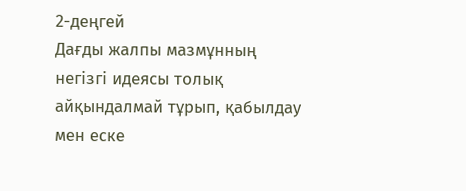2-деңгей
Дағды жалпы мазмұнның негізгі идеясы толық айқындалмай тұрып, қабылдау мен еске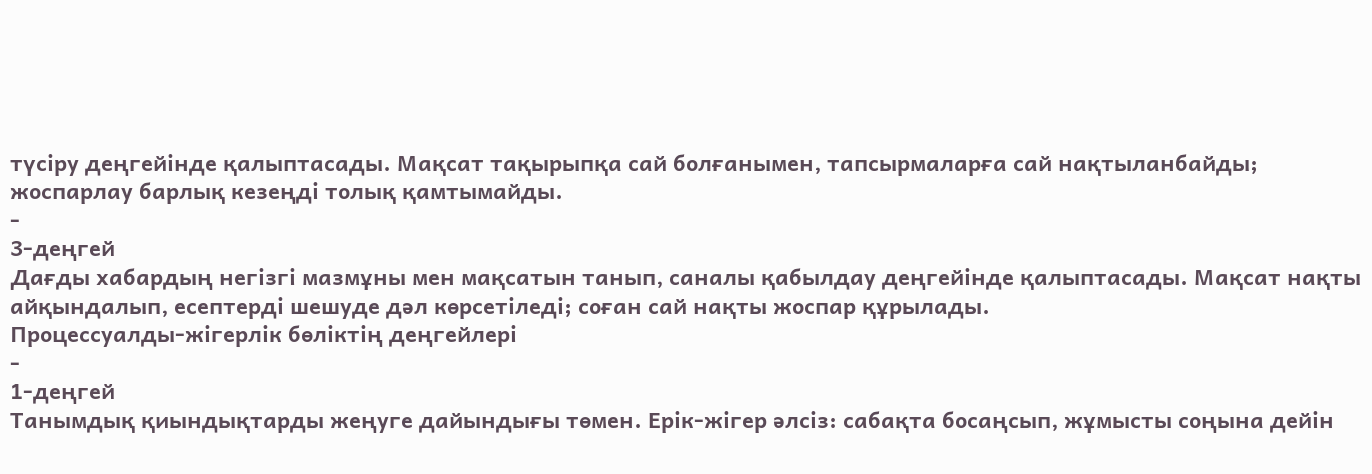түсіру деңгейінде қалыптасады. Мақсат тақырыпқа сай болғанымен, тапсырмаларға сай нақтыланбайды; жоспарлау барлық кезеңді толық қамтымайды.
-
3-деңгей
Дағды хабардың негізгі мазмұны мен мақсатын танып, саналы қабылдау деңгейінде қалыптасады. Мақсат нақты айқындалып, есептерді шешуде дәл көрсетіледі; соған сай нақты жоспар құрылады.
Процессуалды-жігерлік бөліктің деңгейлері
-
1-деңгей
Танымдық қиындықтарды жеңуге дайындығы төмен. Ерік-жігер әлсіз: сабақта босаңсып, жұмысты соңына дейін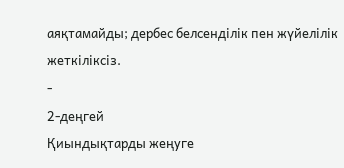аяқтамайды; дербес белсенділік пен жүйелілік жеткіліксіз.
-
2-деңгей
Қиындықтарды жеңуге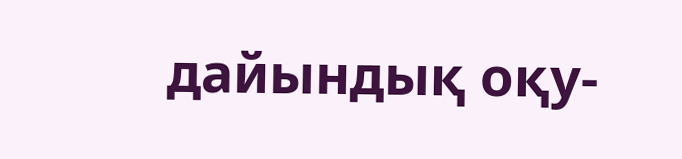дайындық оқу-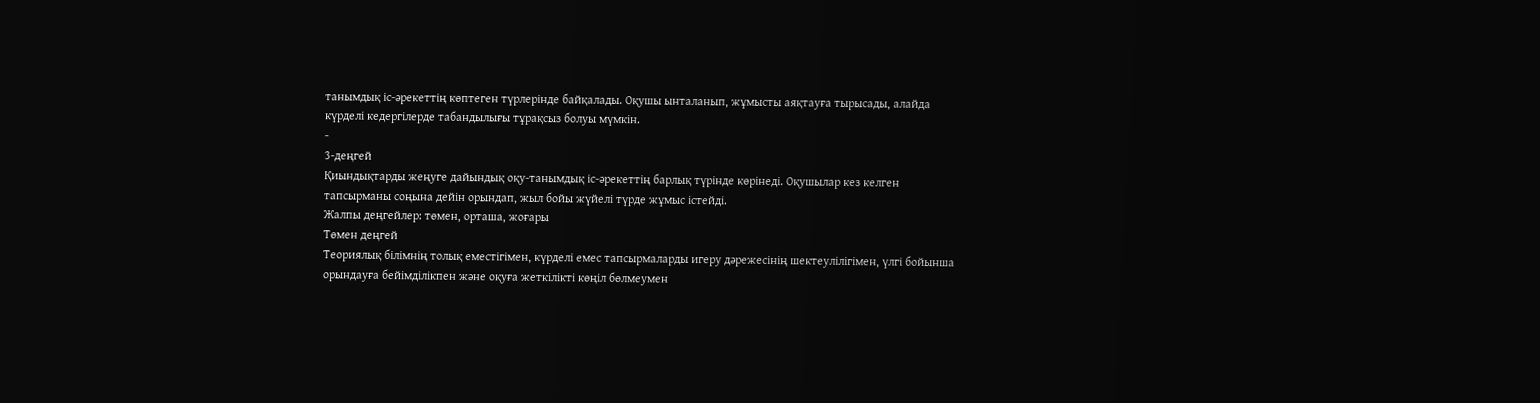танымдық іс-әрекеттің көптеген түрлерінде байқалады. Оқушы ынталанып, жұмысты аяқтауға тырысады, алайда күрделі кедергілерде табандылығы тұрақсыз болуы мүмкін.
-
3-деңгей
Қиындықтарды жеңуге дайындық оқу-танымдық іс-әрекеттің барлық түрінде көрінеді. Оқушылар кез келген тапсырманы соңына дейін орындап, жыл бойы жүйелі түрде жұмыс істейді.
Жалпы деңгейлер: төмен, орташа, жоғары
Төмен деңгей
Теориялық білімнің толық еместігімен, күрделі емес тапсырмаларды игеру дәрежесінің шектеулілігімен, үлгі бойынша орындауға бейімділікпен және оқуға жеткілікті көңіл бөлмеумен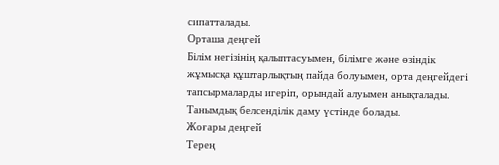сипатталады.
Орташа деңгей
Білім негізінің қалыптасуымен, білімге және өзіндік жұмысқа құштарлықтың пайда болуымен, орта деңгейдегі тапсырмаларды игеріп, орындай алуымен анықталады. Танымдық белсенділік даму үстінде болады.
Жоғары деңгей
Терең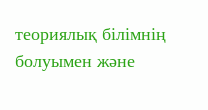теориялық білімнің болуымен және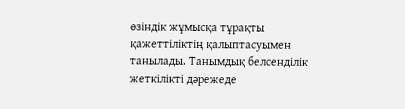өзіндік жұмысқа тұрақты қажеттіліктің қалыптасуымен танылады. Танымдық белсенділік жеткілікті дәрежеде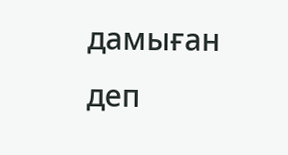дамыған деп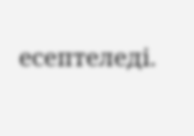есептеледі.